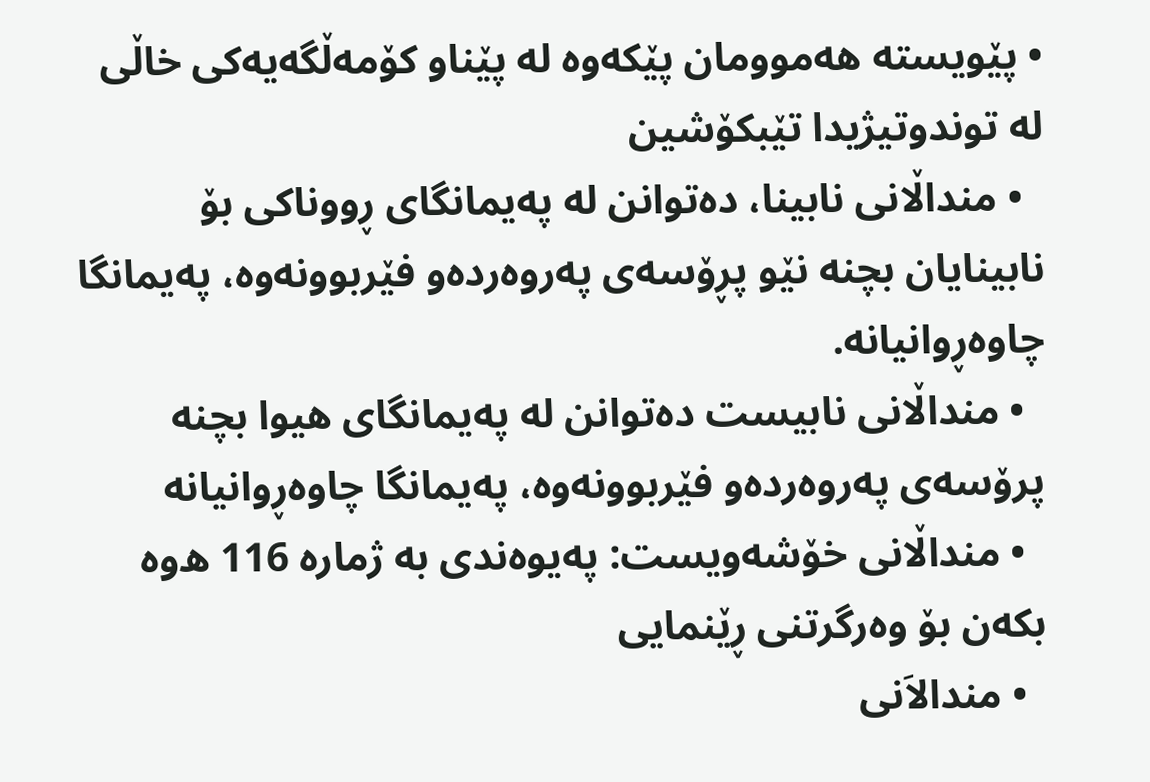• پێویسته‌ هه‌موومان پێكه‌وه‌ له‌ پێناو كۆمه‌ڵگه‌یه‌كی‌ خاڵی‌ له‌ توندوتیژیدا تێبكۆشین
  • منداڵانی‌ نابینا، ده‌توانن له‌ په‌یمانگای‌ ڕووناكی‌ بۆ نابینایان بچنه‌ نێو پڕۆسه‌ی‌ په‌روه‌رده‌و فێربوونه‌وه‌، په‌یمانگا چاوه‌ڕوانیانه‌.
  • منداڵانی‌ نابیست ده‌توانن له‌ په‌یمانگای‌ هیوا بچنه‌ پرۆسه‌ی‌ په‌روه‌رده‌و فێربوونه‌وه‌، په‌یمانگا چاوه‌ڕوانیانه‌
  • منداڵانی‌ خۆشه‌ویست: په‌یوه‌ندی‌ به‌ ژماره‌ 116 ه‌وه‌ بكه‌ن بۆ وه‌رگرتنی‌ ڕێنمایی‌
  • مندالاَنی‌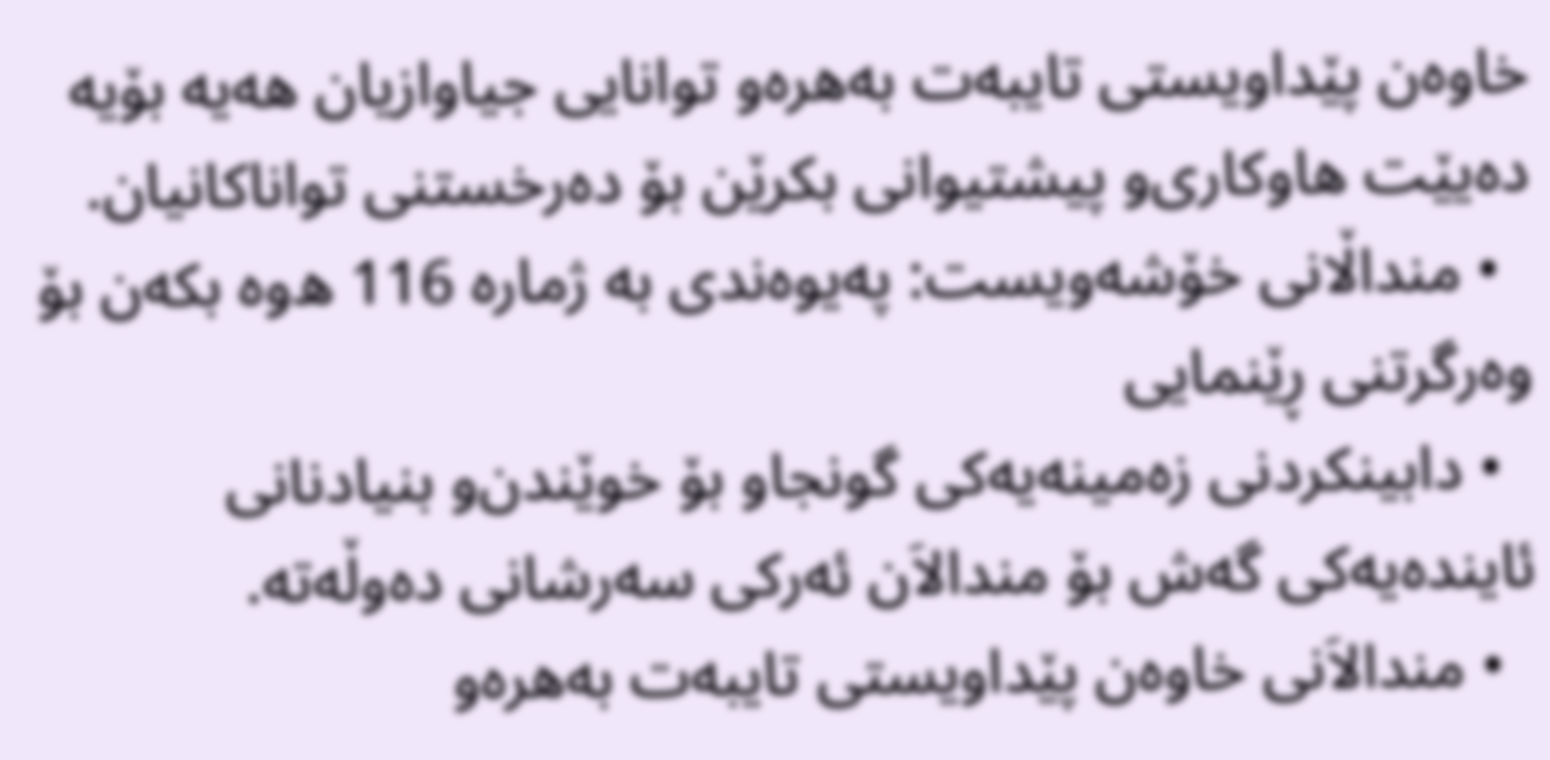خاوه‌ن پێداویستی‌ تایبه‌ت به‌هره‌و توانایی‌ جیاوازیان هه‌یه‌ بۆیه‌ ده‌یێت هاوكاری‌و پیشتیوانی‌ بكرێن بۆ ده‌رخستنی‌ تواناكانیان.
  • منداڵانی‌ خۆشه‌ویست: په‌یوه‌ندی‌ به‌ ژماره‌ 116 ه‌وه‌ بكه‌ن بۆ وه‌رگرتنی‌ ڕێنمایی‌
  • دابینكردنی‌ زه‌مینه‌یه‌كی‌ گونجاو بۆ خوێندن‌و بنیادنانی‌ ئاینده‌یه‌كی‌ گه‌ش بۆ مندالاَن ئه‌ركی‌ سه‌رشانی‌ ده‌وڵه‌ته‌.
  • مندالاَنی‌ خاوه‌ن پێداویستی‌ تایبه‌ت به‌هره‌و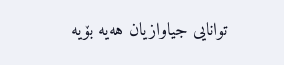توانایی‌ جیاوازیان هه‌یه‌ بۆیه‌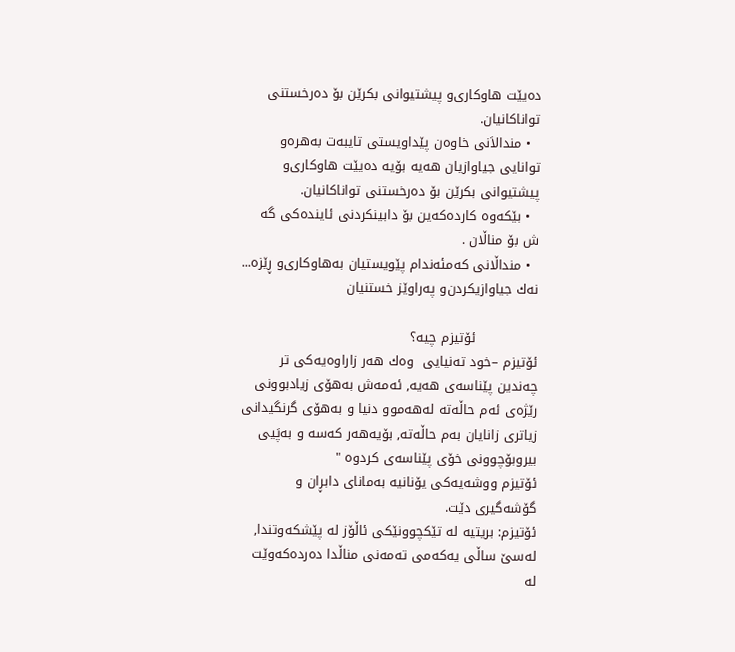ده‌یێت هاوكاری‌و پیشتیوانی‌ بكرێن بۆ ده‌رخستنی‌ تواناكانیان.
  • مندالاَنی‌ خاوه‌ن پێداویستی‌ تایبه‌ت به‌هره‌و توانایی‌ جیاوازیان هه‌یه‌ بۆیه‌ ده‌یێت هاوكاری‌و پیشتیوانی‌ بكرێن بۆ ده‌رخستنی‌ تواناكانیان.
  • بێكه‌وه‌ كارده‌كه‌ین بۆ دابینكردنی‌ ئاینده‌كی‌ گه‌ ش بۆ مناڵان .
  • منداڵانی‌ كه‌مئه‌ندام پێویستیان به‌هاوكاری‌‌و ڕێزه‌... نه‌ك جیاوازیكردن‌و په‌راوێز خستنیان

              ئۆتیزم چیه‌؟
ئۆتیزم –خود ته‌نیایی‌  وه‌ك هه‌ر زاراوه‌یه‌كی‌ تر چه‌ندین پێناسه‌ی‌ هه‌یه‌, ئه‌مه‌ش به‌هۆی‌ زیادبوونی‌ رێژه‌ی‌ ئه‌م حاڵه‌ته‌ له‌هه‌موو دنیا و به‌هۆی‌ گرنگیدانی‌ زیاتری‌ زانایان به‌م حاڵه‌ته‌, بۆیه‌هه‌ر كه‌سه‌ و به‌پَیی‌ بیروبۆچوونی‌ خۆی‌ پێناسه‌ی‌ كردوه‌ "
ئۆتیزم ووشه‌یه‌كی‌ یۆنانیه‌ به‌مانای‌ دابڕان و گۆشه‌گیری‌ دێت.
ئۆتیزم: بریتیه‌ له‌ تێكچوونێكی‌ ئاڵۆز له‌ پێشكه‌وتندا, له‌سێ‌ ساڵی‌ یه‌كه‌می‌ ته‌مه‌نی‌ مناڵدا ده‌رده‌كه‌وێت له‌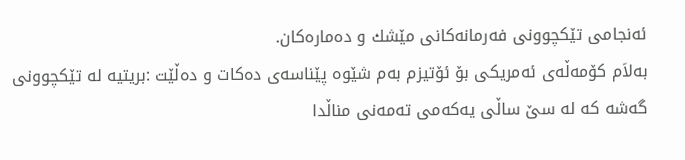ئه‌نجامی‌ تێكچوونی‌ فه‌رمانه‌كانی‌ مێشك و ده‌ماره‌كان.
به‌لاَم كۆمه‌ڵه‌ی‌ ئه‌مریكی‌ بۆ ئۆتیزم به‌م شێوه‌ پێناسه‌ی‌ ده‌كات و ده‌ڵێت :بریتیه‌ له‌ تێكچوونی‌ گه‌شه‌ كه‌ له‌ سێ‌ ساڵی‌ یه‌كه‌می‌ ته‌مه‌نی‌ مناڵدا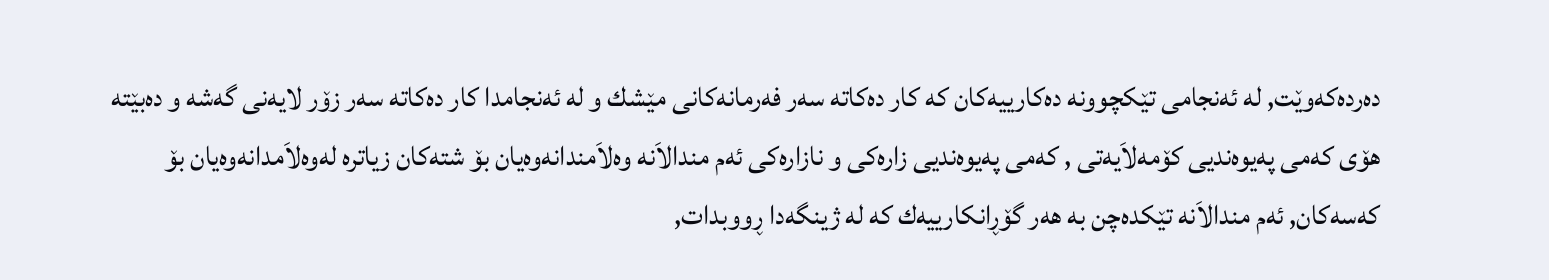ده‌رده‌كه‌وێت, له‌ ئه‌نجامی‌ تێكچوونه‌ ده‌كارییه‌كان كه‌ كار ده‌كاته‌ سه‌ر فه‌رمانه‌كانی‌ مێشك و له‌ ئه‌نجامدا كار ده‌كاته‌ سه‌ر زۆر لایه‌نی‌ گه‌شه‌ و ده‌بێته‌ هۆی‌ كه‌می‌ په‌یوه‌ندیی كۆمه‌لاَیه‌تی‌ , كه‌می‌ په‌یوه‌ندیی زاره‌كی‌ و نازاره‌كی‌ ئه‌م مندالاَنه‌ وه‌لاَمندانه‌وه‌یان بۆ شته‌كان زیاتره‌ له‌وه‌لاَمدانه‌وه‌یان بۆ كه‌سه‌كان, ئه‌م مندالاَنه‌ تێكده‌چن به‌ هه‌ر گۆڕانكارییه‌ك كه‌ له‌ ژینگه‌دا ڕووبدات,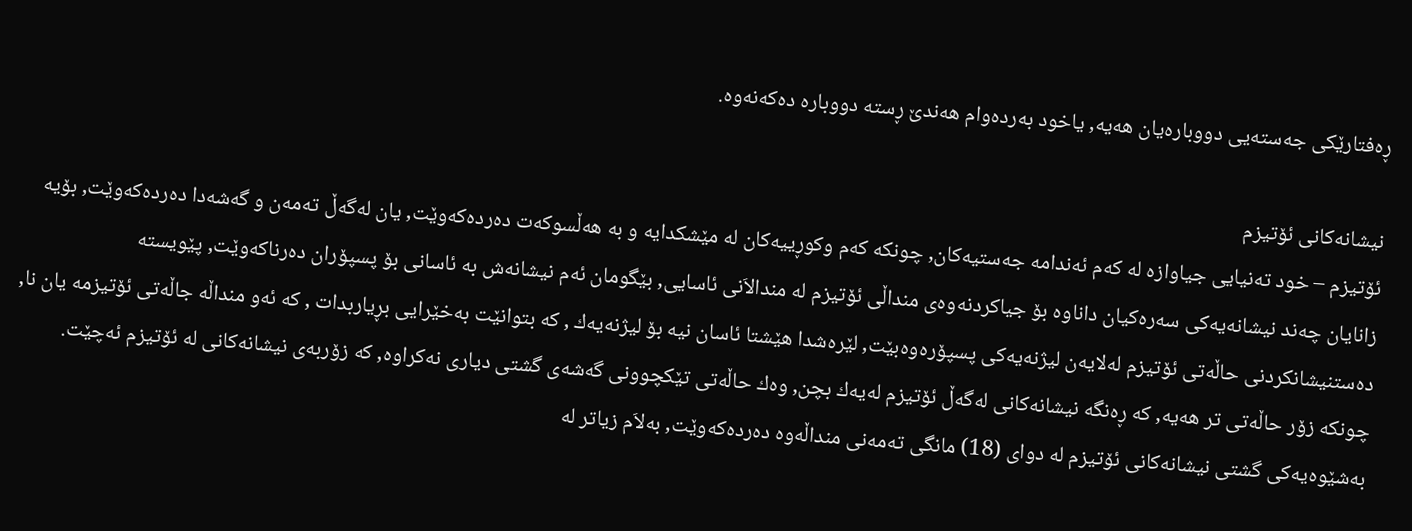ڕه‌فتارێكی‌ جه‌سته‌یی دووباره‌یان هه‌یه‌, یاخود به‌رده‌وام هه‌ندێ‌ ڕسته‌ دووباره‌ ده‌كه‌نه‌وه‌.

نیشانه‌كانی‌ ئۆتیزم
ئۆتیزم – خود ته‌نیایی جیاوازه‌ له‌ كه‌م ئه‌ندامه‌ جه‌ستیه‌كان, چونكه‌ كه‌م وكوڕییه‌كان له‌ مێشكدایه‌ و به‌ هه‌ڵسوكه‌ت ده‌رده‌كه‌وێت, یان له‌گه‌ڵ ته‌مه‌ن و گه‌شه‌دا ده‌رده‌كه‌وێت, بۆیه‌ زانایان چه‌ند نیشانه‌یه‌كی‌ سه‌ره‌كیان داناوه‌ بۆ جیاكردنه‌وه‌ی‌ منداڵی‌ ئۆتیزم له‌ مندالاَنی‌ ئاسایی, بێگومان ئه‌م نیشانه‌ش به‌ ئاسانی‌ بۆ پسپۆران ده‌رناكه‌وێت, پێویسته‌ ده‌ستنیشانكردنی‌ حاڵه‌تی‌ ئۆتیزم له‌لایه‌ن لیژنه‌یه‌كی‌ پسپۆره‌وه‌بێت, لێره‌شدا هێشتا ئاسان نیه‌ بۆ لیژنه‌یه‌ك , كه‌ بتوانێت به‌خێرایی بڕیاربدات , كه‌ ئه‌و منداڵه‌ جاڵه‌تی‌ ئۆتیزمه‌ یان نا, چونكه‌ زۆر حاڵه‌تی‌ تر هه‌یه‌, كه‌ ڕه‌نگه‌ نیشانه‌كانی‌ له‌گه‌ڵ ئۆتیزم له‌یه‌ك بچن, وه‌ك حاڵه‌تی‌ تێكچوونی‌ گه‌شه‌ی‌ گشتی‌ دیاری‌ نه‌كراوه‌, كه‌ زۆربه‌ی‌ نیشانه‌كانی‌ له‌ ئۆتیزم ئه‌چێت.
به‌شێوه‌یه‌كی‌ گشتی‌ نیشانه‌كانی‌ ئۆتیزم له‌ دوای‌ (18) مانگی‌ ته‌مه‌نی‌ منداڵه‌وه‌ ده‌رده‌كه‌وێت, به‌لاَم زیاتر له‌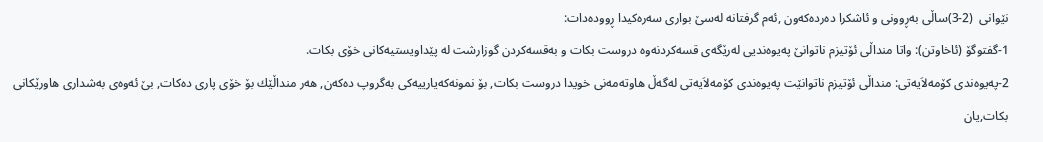نێوانی‌  (2-3)ساڵی‌ به‌ڕوونی‌ و ئاشكرا ده‌رده‌كه‌ون ,ئه‌م گرفتانه‌ له‌سێ‌ بواری‌ سه‌ره‌كیدا ڕووده‌دات:
1-گفتوگۆ (ئاخاوتن): واتا منداڵی‌ ئۆتیزم ناتوانێ‌ په‌یوه‌ندیی له‌رێگه‌ی‌ قسه‌كردنه‌وه‌ دروست بكات و به‌قسه‌كردن گوزارشت له‌ پێداویستیه‌كانی‌ خۆی‌ بكات.
2-په‌یوه‌ندی‌ كۆمه‌لاَیه‌تی‌: منداڵی‌ ئۆتیزم ناتوانێت په‌یوه‌ندی‌ كۆمه‌لاَیه‌تی‌ له‌گه‌ڵ هاوته‌مه‌نی‌ خویدا دروست بكات, بۆ نمونه‌كه‌یارییه‌كی‌ به‌گروپ ده‌كه‌ن, هه‌ر منداڵێك بۆ خۆی‌ پاری‌ ده‌كات, بێ‌ ئه‌وه‌ی‌ به‌شداری‌ هاورێكانی‌ بكات,یان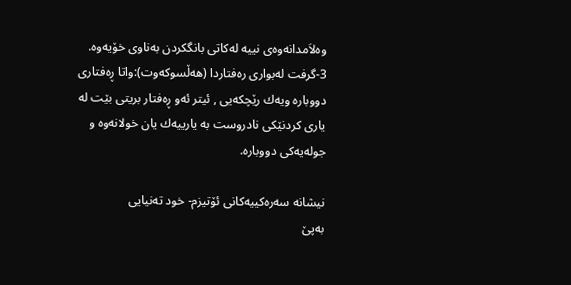وه‌لاَمدانه‌وه‌ی‌ نییه‌ له‌كاتی‌ بانگكردن به‌ناوی‌ خۆیه‌وه‌.
3-گرفت له‌بواری‌ ره‌فتاردا (هه‌ڵسوكه‌وت):واتا ڕه‌فتاری‌ دووباره‌ ویه‌ك رێچكه‌یی , ئیتر ئه‌و ڕه‌فتار بریتی‌ بێت له‌ یاری‌ كردنێكی‌ نادروست به‌ یارییه‌ك یان خولانه‌وه‌ و جوله‌یه‌كی‌ دووباره‌.

نیشانه‌ سه‌ره‌كییه‌كانی‌ ئۆتیزم- خود ته‌نیایی
به‌پێ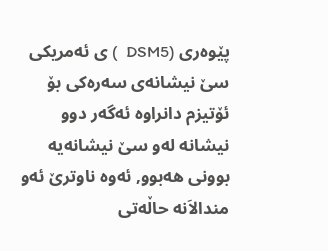پێوه‌ری‌ (DSM5  ) ی‌ ئه‌مریكی‌ سێ‌ نیشانه‌ی‌ سه‌ره‌كی‌ بۆ ئۆتیزم دانراوه‌ ئه‌گه‌ر دوو نیشانه‌ له‌و سێ‌ نیشانه‌یه‌ بوونی‌ هه‌بوو, ئه‌وه‌ ناوترێ‌ ئه‌و مندالاَنه‌ حاڵه‌تی‌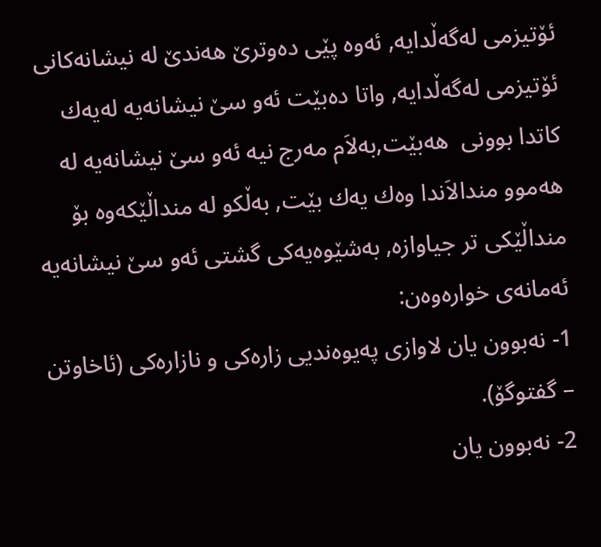ئۆتیزمی‌ له‌گه‌ڵدایه‌, ئه‌وه‌ پێی‌ ده‌وترێ هه‌ندێ‌ له‌ نیشانه‌كانی‌ ئۆتیزمی‌ له‌گه‌ڵدایه‌, واتا ده‌بێت ئه‌و سێ‌ نیشانه‌یه‌ له‌یه‌ك كاتدا بوونی‌  هه‌بێت,به‌لاَم مه‌رج نیه‌ ئه‌و سێ‌ نیشانه‌یه‌ له‌ هه‌موو مندالاَندا وه‌ك یه‌ك بێت, به‌ڵكو له‌ منداڵێكه‌وه‌ بۆ منداڵێكی‌ تر جیاوازه‌, به‌شێوه‌یه‌كی‌ گشتی‌ ئه‌و سێ‌ نیشانه‌یه‌ ئه‌مانه‌ی‌ خواره‌وه‌ن:
1- نه‌بوون یان لاوازی‌ په‌یوه‌ندیی زاره‌كی‌ و نازاره‌كی‌ (ئاخاوتن – گفتوگۆ).
2- نه‌بوون یان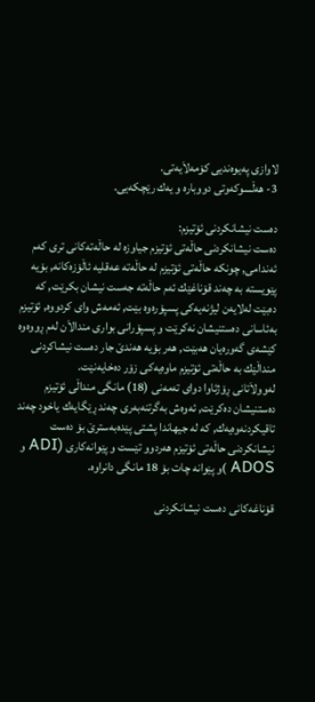لاوازی‌ په‌یوه‌ندیی كۆمه‌لاَیه‌تی‌.
3- هه‌ڵسوكه‌وتی‌ دووباره‌ و یه‌ك رێچكه‌یی.

ده‌ست نیشانكردنی‌ ئۆتیزم:
ده‌ست نیشانكردنی‌ حاڵه‌تی‌ ئۆتیزم جیاوزه‌ له‌ حاڵه‌ته‌كانی‌ تری‌ كه‌م ئه‌ندامی‌, چونكه‌ حاڵه‌تی‌ ئۆتیزم له‌ حاڵه‌ته‌ عه‌قلیه‌ ئاڵۆزه‌كانه‌, بۆیه‌ پێویسته‌ به‌ چه‌ند قۆناغێك ئه‌م حاڵه‌ته‌ جه‌ست نیشان بكرێت, كه‌ ده‌بێت له‌لایه‌ن لیژنه‌یه‌كی‌ پسپۆره‌وه‌ بێت, ئه‌مه‌ش وای‌ كردووه‌, ئۆتیزم به‌ئاسانی‌ ده‌ستنیشان نه‌كرێت و پسپۆرانی‌ بواری‌ مندالاَن له‌م ڕووه‌وه‌ كێشه‌ی‌ گه‌وره‌یان هه‌بێت, هه‌ر بۆیه‌ هه‌ندێ‌ جار ده‌ست نیشاكردنی‌ منداڵێك به‌ حاڵه‌تی‌ ئۆتیزم ماوه‌یه‌كی‌ زۆر ده‌خایه‌نێت.
له‌وولاَتانی‌ ڕۆژئاوا دوای‌ ته‌مه‌نی‌ (18) مانگی‌ منداڵی‌ ئۆتیزم ده‌ستنیشان ده‌كرێت, ئه‌وه‌ش به‌گرتنه‌به‌ری‌ چه‌ند ڕێگایه‌ك یاخود چه‌ند تاقیكردنه‌وه‌یه‌ك, كه‌ له‌ جیهاندا پشتی‌ پێده‌به‌سترێ‌ بۆ ده‌ست نیشانكردنی‌ حاڵه‌تی‌ ئۆتیزم هه‌ردوو تێست و پێوانه‌كاری‌ (ADI و ADOS )و پێوانه‌ چات بۆ 18 مانگی‌ دانراوه‌.

قۆناغه‌كانی‌ ده‌ست نیشانكردنی‌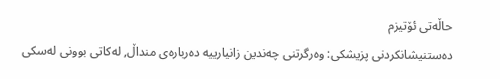حاڵه‌تی‌ ئۆتیزم
ده‌ستنیشانكردنی‌ پزیشكی‌: وه‌رگرتنی‌ چه‌ندین زانیارییه‌ ده‌رباره‌ی‌ منداڵ, له‌كاتی‌ بوونی‌ له‌سكی‌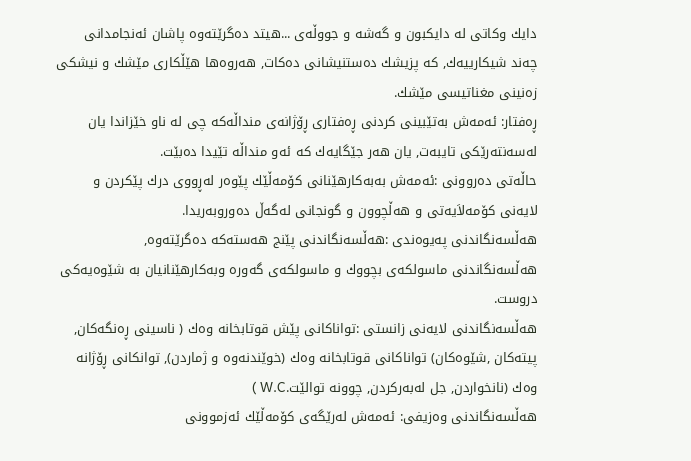دایك وكاتی‌ له‌ دایكبون و گه‌شه‌ و جووڵه‌ی‌ ...هیتد ده‌گرێته‌وه‌ پاشان ئه‌نجامدانی‌ چه‌ند شیكارییه‌ك, كه‌ پزیشك ده‌ستنیشانی‌ ده‌كات, هه‌روه‌ها هێڵكاری‌ مێشك و نیشكی‌ زه‌نینی‌ مغناتیسی‌ مێشك.
ڕه‌فتار: ئه‌مه‌ش به‌تێبینی‌ كردنی‌ ڕه‌فتاری‌ ڕۆژانه‌ی‌ منداڵه‌كه‌ چی‌ له‌ ناو خێزاندا یان له‌سه‌نته‌رێكی‌ تایبه‌ت, یان هه‌ر جێگایه‌ك كه‌ ئه‌و منداڵه‌ تێیدا ده‌بێت.
حاڵه‌تی‌ ده‌روونی‌ :ئه‌مه‌ش به‌به‌كارهێنانی‌ كۆمه‌ڵێك پێوه‌ر له‌ڕووی‌ درك پێكردن و لایه‌نی‌ كۆمه‌لاَیه‌تی‌ و هه‌ڵچوون و گونجانی‌ له‌گه‌ڵ ده‌وروبه‌ریدا.
هه‌ڵسه‌نگاندنی‌ په‌یوه‌ندی‌ :هه‌ڵسه‌نگاندنی‌ پێنج هه‌سته‌كه‌ ده‌گرێته‌وه‌, هه‌ڵسه‌نگاندنی‌ ماسولكه‌ی‌ بچووك و ماسولكه‌ی‌ گه‌وره‌ وبه‌كارهێنانیان به‌ شێوه‌یه‌كی‌ دروست.
هه‌ڵسه‌نگاندنی‌ لایه‌نی‌ زانستی‌ :تواناكانی‌ پێش قوتابخانه‌ وه‌ك ( ناسینی‌ ڕه‌نگه‌كان, پیته‌كان ,شێوه‌كان) تواناكانی‌ قوتابخانه‌ وه‌ك (خوێندنه‌وه‌ و ژماردن), توانكانی‌ ڕۆژانه‌ وه‌ك (نانخواردن, جل له‌به‌ركردن, چوونه‌ توالێت.W.C )
هه‌ڵسه‌نگاندنی‌ وه‌زیفی‌: ئه‌مه‌ش له‌رێگه‌ی‌ كۆمه‌ڵێك ئه‌زموونی‌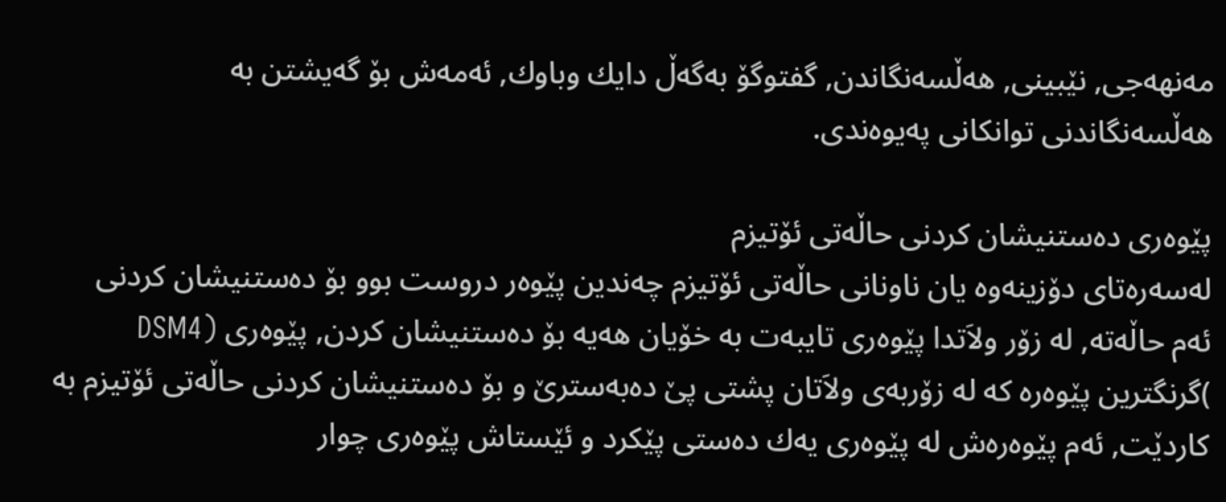مه‌نهه‌جی‌, نێبینی‌, هه‌ڵسه‌نگاندن, گفتوگۆ به‌گه‌ڵ دایك وباوك, ئه‌مه‌ش بۆ گه‌یشتن به‌ هه‌ڵسه‌نگاندنی‌ توانكانی‌ په‌یوه‌ندی‌.

پێوه‌ری‌ ده‌ستنیشان كردنی‌ حاڵه‌تی‌ ئۆتیزم
له‌سه‌ره‌تای‌ دۆزینه‌وه‌ یان ناونانی‌ حاڵه‌تی‌ ئۆتیزم چه‌ندین پێوه‌ر دروست بوو بۆ ده‌ستنیشان كردنی‌ ئه‌م حاڵه‌ته‌, له‌ زۆر ولاَتدا پێوه‌ری‌ تایبه‌ت به‌ خۆیان هه‌یه‌ بۆ ده‌ستنیشان كردن, پێوه‌ری‌ (DSM4 )گرنگترین پێوه‌ره‌ كه‌ له‌ زۆربه‌ی‌ ولاَتان پشتی‌ پێ ده‌به‌سترێ‌ و بۆ ده‌ستنیشان كردنی‌ حاڵه‌تی‌ ئۆتیزم به‌ كاردێت, ئه‌م پێوه‌ره‌ش له‌ پێوه‌ری‌ یه‌ك ده‌ستی‌ پێكرد و ئێستاش پێوه‌ری‌ چوار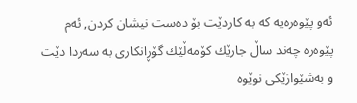ئه‌و پێوه‌ره‌یه‌ كه‌ به‌ كاردێت بۆ ده‌ست نیشان كردن, ئه‌م پێوه‌ره‌ چه‌ند ساڵ جارێك كۆمه‌ڵێك گۆڕانكاری‌ به‌ سه‌ردا دێت و به‌شێوازێكی‌ نوێوه‌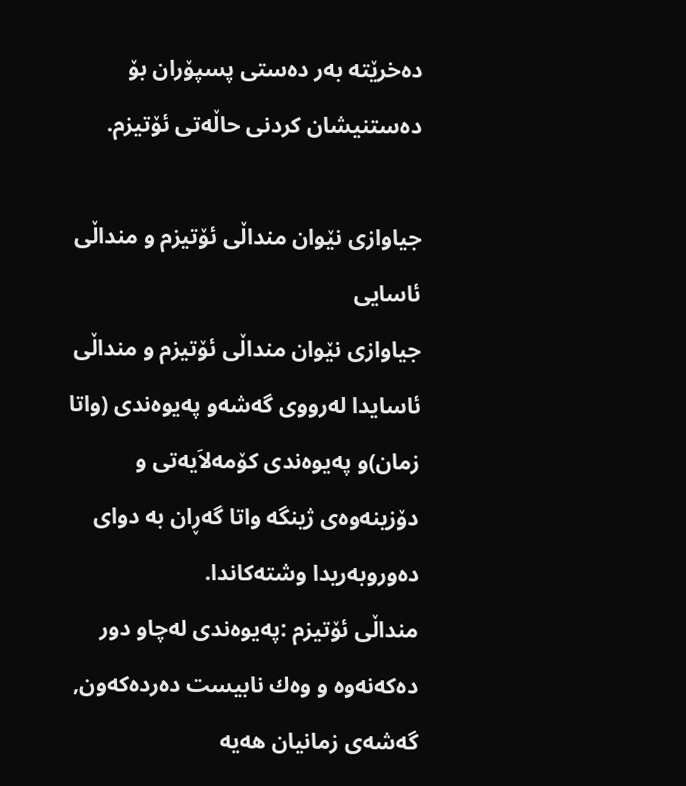ده‌خرێته‌ به‌ر ده‌ستی‌ پسپۆران بۆ ده‌ستنیشان كردنی‌ حاڵه‌تی‌ ئۆتیزم.

جیاوازی‌ نێوان منداڵی‌ ئۆتیزم و منداڵی‌ ئاسایی‌
جیاوازی‌ نێوان منداڵی‌ ئۆتیزم و منداڵی‌ ئاسایدا له‌رووی‌ گه‌شه‌و په‌یوه‌ندی‌ (واتا زمان)و په‌یوه‌ندی‌ كۆمه‌لاَیه‌تی‌ و دۆزینه‌وه‌ی‌ ژینگه‌ واتا گه‌ڕان به‌ دوای‌ ده‌وروبه‌ریدا وشته‌كاندا.
منداڵی‌ ئۆتیزم :په‌یوه‌ندی‌ له‌چاو دور ده‌كه‌نه‌وه‌ و وه‌ك نابیست ده‌رده‌كه‌ون, گه‌شه‌ی‌ زمانیان هه‌یه‌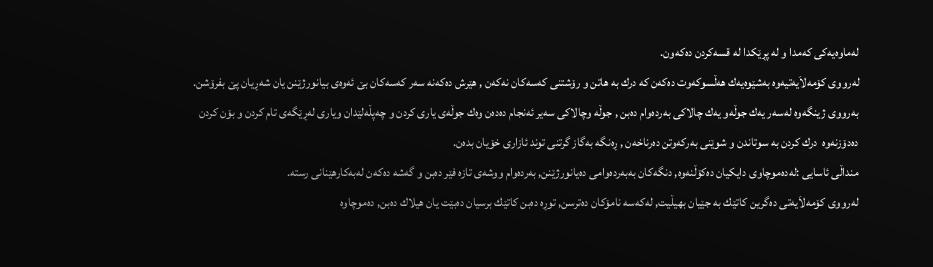له‌ماوه‌یه‌كی‌ كه‌مدا و له‌ پڕێكدا له‌ قسه‌كردن ده‌كه‌ون.
له‌رووی‌ كۆمه‌لاَیه‌تیه‌وه‌ به‌شێوه‌یه‌ك هه‌ڵسوكه‌وت ده‌كه‌ن كه‌ درك به‌ هاتن و رۆشتنی‌ كه‌سه‌كان نه‌كه‌ن , هێرش ده‌كه‌نه‌ سه‌ر كه‌سه‌كان بێ‌ ئه‌وه‌ی‌ بیانورژێنن یان شه‌ڕیان پێ بفرۆشن.
به‌رووی‌ ژینگه‌وه‌ له‌سه‌ر یه‌ك جوڵه‌و یه‌ك چالاكی‌ به‌رده‌وام ده‌بن , جوڵه‌ وچالاكی‌ سه‌یر ئه‌نجام ده‌ده‌ن وه‌ك جوڵه‌ی‌ یاری‌ كردن و چه‌پڵه‌لێدان ویاری‌ له‌ڕێگه‌ی‌ تام كردن و بۆن كردن ده‌دۆزنه‌وه‌ ‌ درك كردن به‌ سوتاندن و شوێنی‌ به‌ركه‌وتن ده‌رناخه‌ن , ڕه‌نگه‌ به‌گاز گرتنی‌ توند ئازاری‌ خۆیان بده‌ن.
منداڵی‌ ئاسایی :له‌ده‌موچاوی‌ دایكیان ده‌كۆڵنه‌وه‌, دنگه‌كان به‌به‌رده‌وامی‌ ده‌یانورژێنن, به‌رده‌وام ووشه‌ی‌ تازه‌ فێر ده‌بن و گه‌شه‌ ده‌كه‌ن له‌به‌كارهێنانی‌ رسته‌.
له‌رووی‌ كۆمه‌لاَیه‌تی‌ ده‌گرین كاتێك به‌ جێیان بهیڵیت, له‌كه‌سه‌ نامۆكان ده‌ترسن, توڕه‌ ده‌بن كاتێك برسیان ده‌بێت یان هیلاك ده‌بن, ده‌موچاوه‌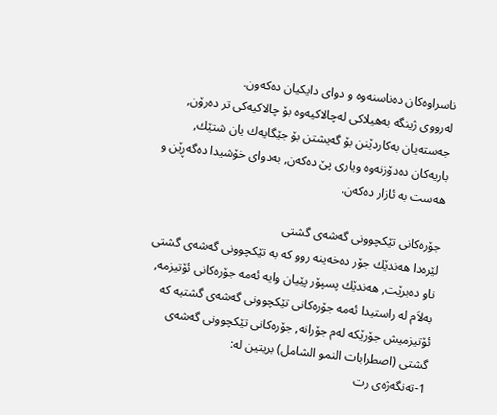ناسراوه‌كان ده‌ناسنه‌وه‌ و دوای‌ دایكیان ده‌كه‌ون.
له‌رووی‌ ژینگه‌ به‌هیلاكی‌ له‌چالاكیه‌وه‌ بۆ چالاكیه‌كی‌ تر ده‌رۆن, جه‌سته‌یان به‌كاردێنن بۆ گه‌یشتن بۆ جێگایه‌ك یان شتێك, باریه‌كان ده‌دۆزنه‌وه‌ ویاری‌ پێ ده‌كه‌ن, به‌دوای‌ خۆشیدا ده‌گه‌ڕێن و هه‌ست به‌ ئازار ده‌كه‌ن.

جۆره‌كانی‌ تێكچوونی‌ گه‌شه‌ی‌ گشتی‌
لێره‌دا هه‌ندێك جۆر ده‌خه‌ینه‌ روو كه‌ به‌ تێكچوونی‌ گه‌شه‌ی‌ گشتی‌ ناو ده‌برێت, هه‌ندێك پسپۆر پێیان وایه‌ ئه‌مه‌ جۆره‌كانی‌ ئۆتیزمه‌, به‌لاَم له‌ راستیدا ئه‌مه‌ جۆره‌كانی‌ تێكچوونی‌ گه‌شه‌ی‌ گشتیه‌ كه‌ ئۆتیزمیش جۆرێكه‌ له‌م جۆرانه‌, جۆره‌كانی‌ تێكچوونی‌ گه‌شه‌ی‌ گشتی‌ (اصطرابات النمو الشامل) بریتین له‌:
1-ته‌نگه‌ژه‌ی‌ رت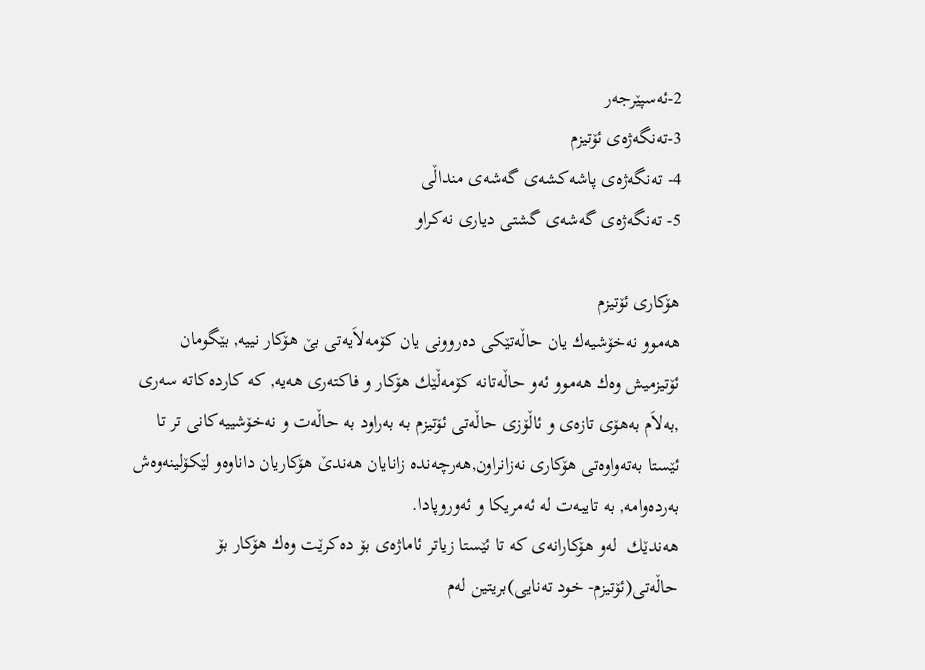2-ئه‌سپێرجه‌ر
3-ته‌نگه‌ژه‌ی‌ ئۆتیزم
4- ته‌نگه‌ژه‌ی‌ پاشه‌كشه‌ی‌ گه‌شه‌ی‌ منداڵی‌
5- ته‌نگه‌ژه‌ی‌ گه‌شه‌ی‌ گشتی‌ دیاری‌ نه‌كراو

هۆكاری‌ ئۆتیزم
هه‌موو نه‌خۆشیه‌ك یان حاڵه‌تێكی‌ ده‌روونی‌ یان كۆمه‌لاَیه‌تی‌ بێ‌ هۆكار نییه‌, بێگومان ئۆتیزمیش وه‌ك هه‌موو ئه‌و حاڵه‌تانه‌ كۆمه‌ڵێك هۆكار و فاكته‌ری‌ هه‌یه‌, كه‌ كارده‌كاته‌ سه‌ری‌ ,به‌لاَم به‌هۆی‌ تازه‌ی‌ و ئاڵۆزی‌ حاڵه‌تی‌ ئۆتیزم به‌ به‌راود به‌ حاڵه‌ت و نه‌خۆشییه‌كانی‌ تر تا ئێستا به‌ته‌واوه‌تی‌ هۆكاری‌ نه‌زانراون,هه‌رچه‌نده‌ زانایان هه‌ندێ‌ هۆكاریان داناوه‌و لێكۆلینه‌وه‌ش به‌رده‌وامه‌, به‌ تایبه‌ت له‌ ئه‌مریكا و ئه‌وروپادا.
هه‌ندێك  له‌و هۆكارانه‌ی‌ كه‌ تا ئێستا زیاتر ئاماژه‌ی‌ بۆ ده‌كرێت وه‌ك هۆكار بۆ حاڵه‌تی‌(ئۆتیزم- خود ته‌نایی)بریتین له‌م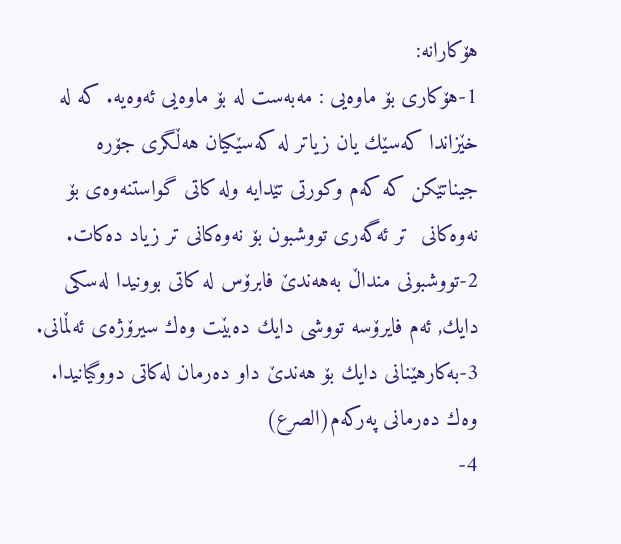هۆكارانه‌:
1-هۆكاری‌ بۆ ماوه‌یی : مه‌به‌ست له‌ بۆ ماوه‌یی ئه‌وه‌یه‌. كه‌ له‌ خێزاندا كه‌سێك یان زیاتر له‌ كه‌سێكیان هه‌ڵگری‌ جۆره‌ جیناتێكن كه‌ كه‌م وكورتی‌ تێدایه‌ وله‌ كاتی‌ گواستنه‌وه‌ی‌ بۆ نه‌وه‌كانی‌  تر ئه‌گه‌ری‌ تووشبون بۆ نه‌وه‌كانی‌ تر زیاد ده‌كات.
2-تووشبونی‌ منداڵ به‌هه‌ندێ‌ فابرۆس له‌ كاتی‌ بوونیدا له‌سكی‌ دایك, ئه‌م فایرۆسه‌ تووشی‌ دایك ده‌بێت وه‌ك سیرۆژه‌ی‌ ئه‌ڵمانی‌.
3-به‌كارهێنانی‌ دایك بۆ هه‌ندێ داو ده‌رمان له‌كاتی‌ دووگیانیدا. وه‌ك ده‌رمانی‌ په‌ركه‌م(الصرع)
4-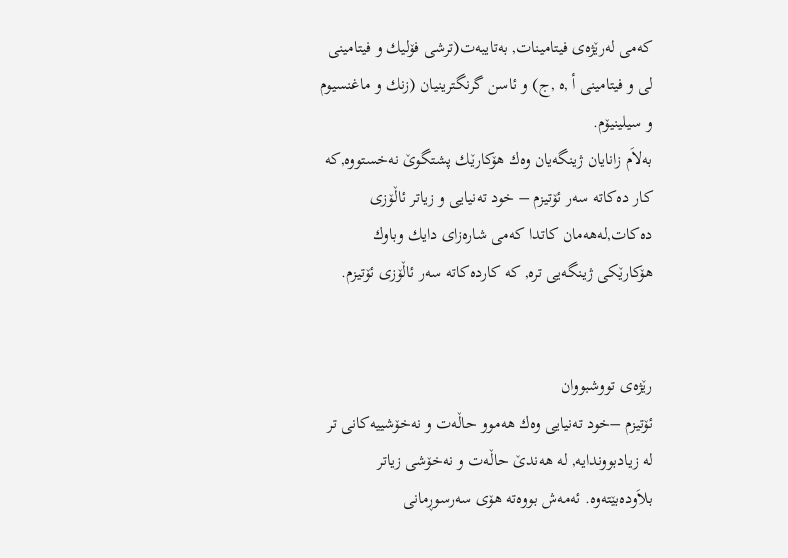كه‌می‌ له‌رێژه‌ی‌ فیتامینات, به‌تایبه‌ت(ترشی‌ فۆلیك و فیتامینی‌ لی‌ و فیتامینی‌ أ ,ه ,ج) و ئاسن گرنگترینیان (زنك و ماغنسیوم و سیلینیۆم.
به‌لاَم زانایان ژینگه‌یان وه‌ك هۆكارێك پشتگوێ‌ نه‌خستووه‌,كه‌ كار ده‌كاته‌ سه‌ر ئۆتیزم – خود ته‌نیایی و زیاتر ئاڵۆزی‌ ده‌كات,له‌هه‌مان كاتدا كه‌می‌ شاره‌زای‌ دایك وباوك هۆكارێكی‌ ژینگه‌یی تره‌, كه‌ كارده‌كاته‌ سه‌ر ئاڵۆزی‌ ئۆتیزم.


رێژه‌ی‌ تووشبووان
ئۆتیزم –خود ته‌نیایی وه‌ك هه‌موو حاڵه‌ت و نه‌خۆشییه‌كانی‌ تر له‌ زیادبووندایه‌, له‌ هه‌ندێ‌ حاڵه‌ت و نه‌خۆشی‌ زیاتر بلاَوده‌بێته‌وه‌. ئه‌مه‌ش بووه‌ته‌ هۆی‌ سه‌رسوڕمانی‌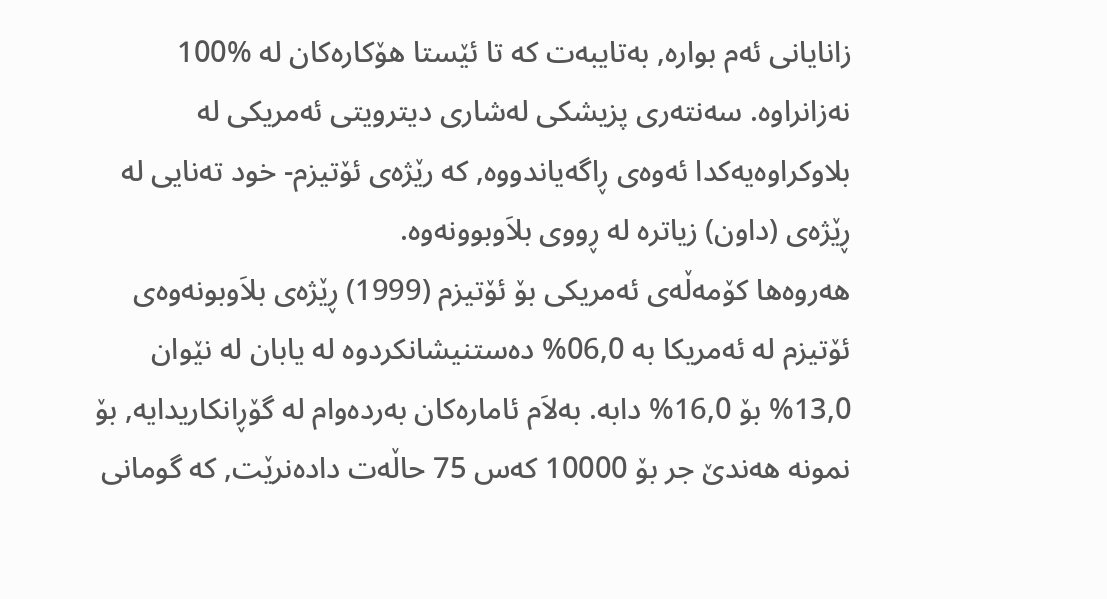زانایانی‌ ئه‌م بواره‌, به‌تایبه‌ت كه‌ تا ئێستا هۆكاره‌كان له‌ %100 نه‌زانراوه‌. سه‌نته‌ری‌ پزیشكی‌ له‌شاری‌ دیترویتی‌ ئه‌مریكی‌ له‌ بلاوكراوه‌یه‌كدا ئه‌وه‌ی‌ ڕاگه‌یاندووه‌, كه‌ رێژه‌ی‌ ئۆتیزم- خود ته‌نایی له‌ ڕێژه‌ی‌ (داون) زیاتره‌ له‌ ڕووی‌ بلاَوبوونه‌وه‌.
هه‌روه‌ها كۆمه‌ڵه‌ی‌ ئه‌مریكی‌ بۆ ئۆتیزم (1999) ڕێژه‌ی‌ بلاَوبونه‌وه‌ی‌ ئۆتیزم له‌ ئه‌مریكا به‌ 06,0% ده‌ستنیشانكردوه‌ له‌ یابان له‌ نێوان 13,0% بۆ 16,0% دابه‌. به‌لاَم ئاماره‌كان به‌رده‌وام له‌ گۆڕانكاریدایه‌, بۆ نمونه‌ هه‌ندێ‌ جر بۆ 10000 كه‌س 75 حاڵه‌ت داده‌نرێت, كه‌ گومانی‌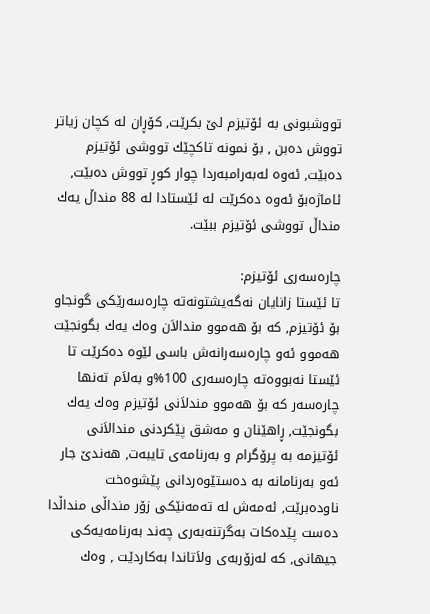تووشبونی‌ به‌ ئۆتیزم لێ بكرێت, كۆڕان له‌ كچان زیاتر تووش ده‌بن , بۆ نمونه‌ تاكچێك تووشی‌ ئۆتیزم ده‌بێت, ئه‌وه‌ له‌به‌رامبه‌ردا چوار كوڕ تووش ده‌بێت, ئاماژه‌بۆ ئه‌وه‌ ده‌كرێت له‌ ئێستادا له‌ 88 منداڵ یه‌ك منداڵ تووشی‌ ئۆتیزم ببێت.

چاره‌سه‌ری‌ ئۆتیزم:
تا ئێستا زانایان نه‌گه‌یشتونه‌ته‌ چاره‌سه‌رێكی‌ گونجاو بۆ ئۆتیزم, كه‌ بۆ هه‌موو مندالاَن وه‌ك یه‌ك بگونجێت هه‌موو ئه‌و چاره‌سه‌رانه‌ش باسی‌ لێوه‌ ده‌كرێت تا ئێستا نه‌بووه‌ته‌ چاره‌سه‌ری‌ 100%و به‌لاَم ته‌نها چاره‌سه‌ر كه‌ بۆ هه‌موو مندلاَنی‌ ئۆتیزم وه‌ك یه‌ك بگونجێت, ڕاهێنان و مه‌شق پێكردنی‌ مندالاَنی‌ ئۆتیزمه‌ به‌ پرۆگرام و به‌رنامه‌ی‌ تایبه‌ت, هه‌ندێ‌ جار ئه‌و به‌رنامانه‌ به‌ ده‌ستێوه‌ردانی‌ پێشوه‌خت ناوده‌برێت, ئه‌مه‌ش له‌ ته‌مه‌نێكی‌ زۆر منداڵی‌ منداڵدا ده‌ست پێده‌كات به‌گرتنه‌به‌ری‌ چه‌ند به‌رنامه‌یه‌كی‌ جیهانی‌, كه‌ له‌زۆربه‌ی‌ ولاَتاندا به‌كاردێت , وه‌ك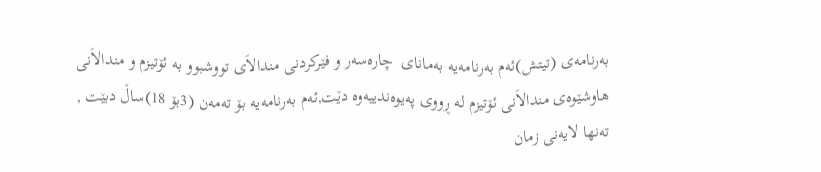به‌رنامه‌ی‌ (تیتش)ئه‌م به‌رنامه‌یه‌ به‌مانای‌  چاره‌سه‌ر و فێركردنی‌ مندالاَی‌ تووشبوو به‌ ئۆتیزم و مندالاَنی‌ هاوشێوه‌ی‌ مندالاَنی‌ ئۆتیزم له‌ ڕووی‌ په‌یوه‌ندییه‌وه‌ دێت,ئه‌م به‌رنامه‌یه‌ بۆ ته‌مه‌ن (3بۆ 18)ساڵ دبێت , ته‌نها لایه‌نی‌ زمان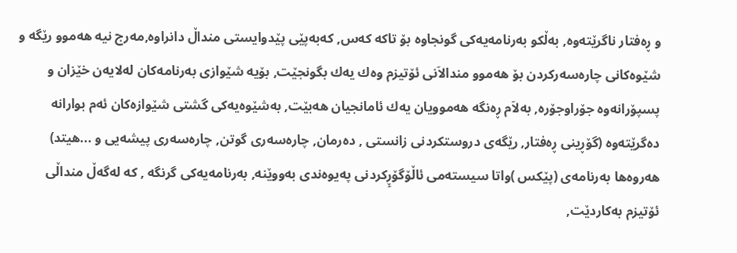و ڕه‌فتار ناگرێته‌وه‌, به‌ڵكو به‌رنامه‌یه‌كی‌ گونجاوه‌ بۆ تاكه‌ كه‌س, كه‌به‌پێی پێدوایستی‌ منداڵ دانراوه‌,مه‌رج نیه‌ هه‌موو رێگه‌ و شێوه‌كانی‌ چاره‌سه‌ركردن بۆ هه‌موو مندالاَنی‌ ئۆتیزم وه‌ك یه‌ك بگونجێت, بۆیه‌ شێوازی‌ به‌رنامه‌كان له‌لایه‌ن خێزان و پسپۆرانه‌وه‌ جۆراوجۆره‌, به‌لاَم ڕه‌نگه‌ هه‌موویان یه‌ك ئامانجیان هه‌بێت, به‌شێوه‌یه‌كی‌ گشتی‌ شێوازه‌كان ئه‌م بوارانه‌ ده‌گرێته‌وه‌ (گۆڕینی‌ ڕه‌فتار, رێگه‌ی‌ دروستكردنی‌ زانستی‌ , ده‌رمان, چاره‌سه‌ری‌ گوتن, چاره‌سه‌ری‌ پیشه‌یی و ...هیتد)
هه‌روه‌ها به‌رنامه‌ی‌ (پێكس )واتا سیسته‌می‌ ئاڵۆگۆڕِكردنی‌ په‌یوه‌ندی‌ به‌ووێنه‌, به‌رنامه‌یه‌كی‌ گرنگه‌ , كه‌ له‌گه‌ڵ منداڵی‌ ئۆتیزم به‌كاردێت,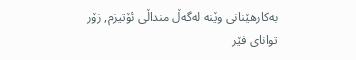به‌كارهێنانی‌ وێنه‌ له‌گه‌ڵ منداڵی‌ ئۆتیزم, زۆر توانای‌ فێر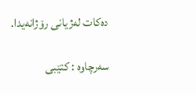ده‌كات له‌ژیانی‌ رۆژانه‌یدا.

سەرچاوە : کتێبی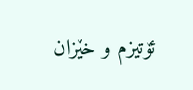ئۆتیزم و خێزان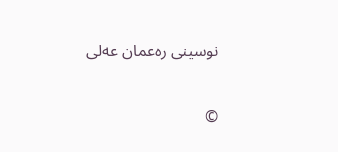نوسینی رەعمان عەلی


©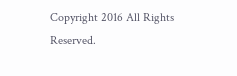Copyright 2016 All Rights Reserved.